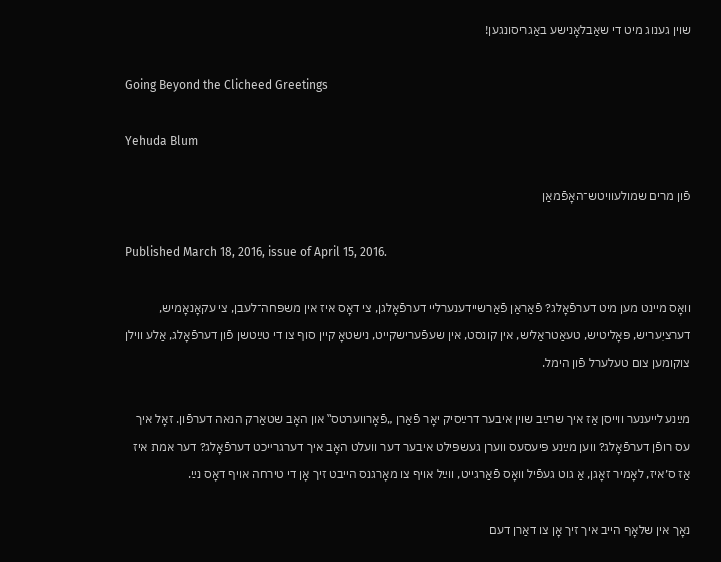שוין גענוג מיט די שאַבלאָנישע באַגריסונגען!

Going Beyond the Clicheed Greetings

Yehuda Blum

פֿון מרים שמולעוויטש־האָפֿמאַן

Published March 18, 2016, issue of April 15, 2016.

וואָס מיינט מען מיט דערפֿאָלג? פֿאַראַן פֿאַרשיידענערליי דערפֿאָלגן, צי דאָס איז אין משפּחה־לעבן, צי עקאָנאָמיש, דערציִעריש, פּאָליטיש, טעאַטראַליש, אין קונסט, אין שעפֿערישקייט, נישטאָ קיין סוף צו די טײַטשן פֿון דערפֿאָלג, אַלע ווילן צוקומען צום טעלערל פֿון הימל.

מײַנע לייענער ווייסן אַז איך שרײַב שוין איבער דרײַסיק יאָר פֿאַרן „פֿאָרווערטס‟ און האָב שטאַרק הנאה דערפֿון. זאָל איך עס רופֿן דערפֿאָלג? ווען מײַנע פּיעסעס ווערן געשפּילט איבער דער וועלט האָב איך דערגרײכט דערפֿאָלג? דער אמת איז אַז ס׳איז, לאָמיר זאָגן, אַ גוט געפֿיל וואָס פֿאַרגייט, ווײַל אויף צו מאָרגנס הייבט זיך אָן די טירחה אויף דאָס נײַ.

נאָך אין שלאָף הייב איך זיך אָן צו דאַרן דעם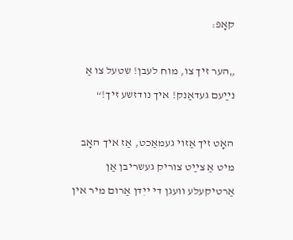קאָפּ:

„הער זיך צו, מוח לעבן! שטעל צו אַ נײַעם געדאַנק! איך נודזשע זיך!“

האָט זיך אַזוי געמאַכט, אַז איך האָב מיט אַ צײַט צוריק געשריבן אַן אַרטיקעלע וועגן די ייִדן אַרום מיר אין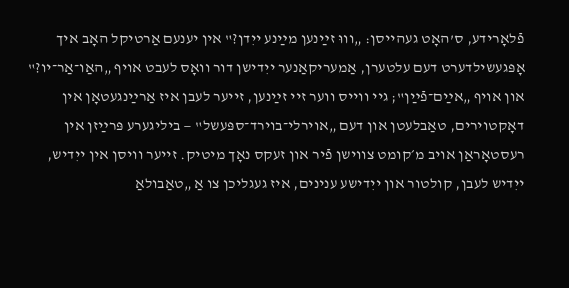פֿלאָרידע, ס’האָט געהייסן: „וווּ זײַנען מײַנע ייִדן?‟ אין יענעם אַרטיקל האָב איך אָפּגעשילדערט דעם עלטערן, אַמעריקאַנער ייִדישן דור וואָס לעבט אויף „האַו־אַר־יו?‟ און אויף „אײַם־פֿײַן‟; גיי ווייס ווער זיי זײַנען, זייער לעבן איז אַרײַנגעטאָן אין דאָקטוירים, טאַבלעטן און דעם „אוירלי־בוירד־ספּעשל‟ — ביליגערע פּרײַזן אין רעסטאָראַן אויב מ׳קומט צווישן פֿיר און זעקס נאָך מיטיק. זייער וויסן אין ייִדיש, ייִדיש לעבן, קולטור און ייִדישע ענינים, איז געגליכן צו אַ „טאַבולאַ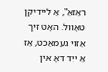ראַזאַ‟, אַ ליידיקן טאָוול. האָט זיך אַזוי געמאַכט, אַז אַ ייִד דאָ אין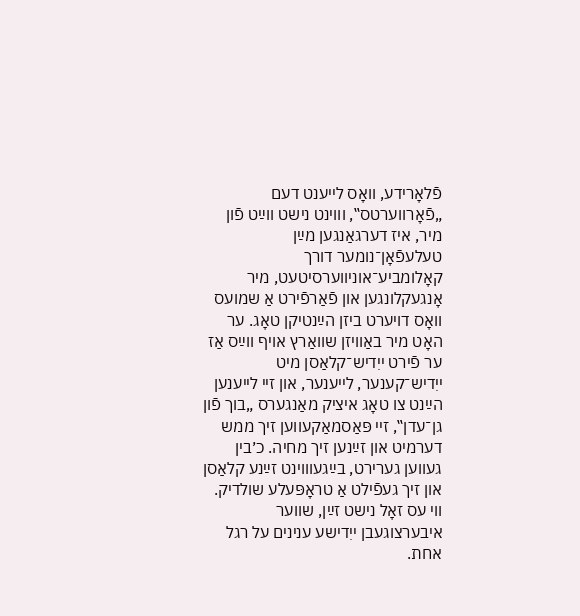פֿלאָרידע, וואָס לייענט דעם „פֿאָרווערטס‟, וווינט נישט ווײַט פֿון מיר, איז דערגאַנגען מײַן טעלעפֿאָן־נומער דורך קאָלומביע־אוניווערסיטעט, מיר אָנגעקלונגען און פֿאַרפֿירט אַ שמועס וואָס דויערט ביזן הײַנטיקן טאָג. ער האָט מיר באַוויזן שוואַרץ אויף ווײַס אַז ער פֿירט ייִדיש־קלאַסן מיט ייִדיש־קענער, לייענער, און זיי לייענען הײַנט צו טאָג איציק מאַנגערס „בוך פֿון גן־עדן‟, זיי פּאַסמאַקעווען זיך ממש דערמיט און זײַנען זיך מחיה. כ׳בין געווען גערירט, בײַגעוווינט זײַנע קלאַסן און זיך געפֿילט אַ טראָפּעלע שולדיק. ווי עס זאָל נישט זײַן, שווער איבערצוגעבן ייִדישע ענינים על רגל אחת.